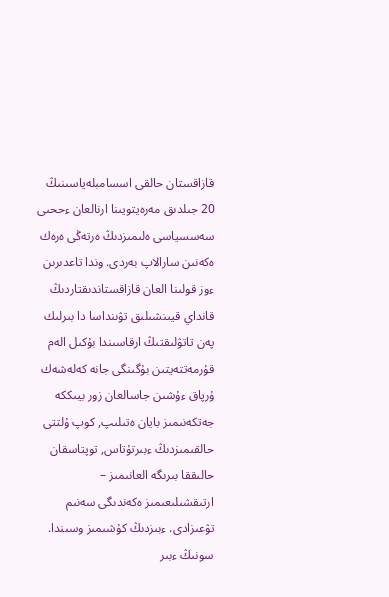قازاقستان حالقى اسسامبلەياسىنىڭ 20 جىلدىق مەرەيتويىنا ارنالعان ءححىى سەسسياسى ەلىمىزدىڭ ەرتەڭى ەرەك ەكەنىن سارالاپ بەردى. وندا تاعدىرىن ءوز قولىنا العان قازاقستاندىقتاردىڭ قانداي قيىنشىلىق تۋىنداسا دا بىرلىك پەن تاتۋلىقتىڭ ارقاسىندا بۇكىل الەم قۇرمەتتەيتىن بۇگىنگى جانە كەلەشەك ۇرپاق ءۇشىن جاسالعان زور بيىككە جەتكەنىمىز بايان ەتىلىپ, كوپ ۇلتتى حالقىمىزدىڭ ءبىرتۇتاس, توپتاسقان حالىققا بىرىگە العانىمىز – ارتىقشىلىعىمىز ەكەندىگى سەنىم تۋعىزادى. ءبىزدىڭ كۇشىمىز وسىندا. سونىڭ ءبىر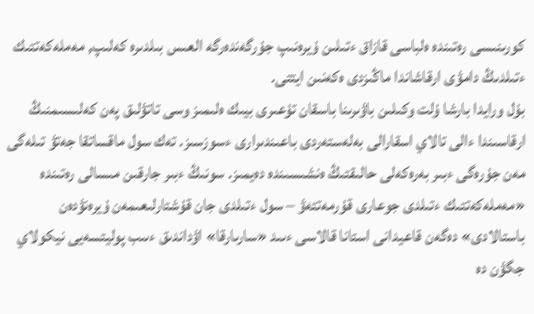كورىنىسى رەتىندە ەلباسى قازاق ءتىلىن ۇيرەنىپ جۇرگەندەرگە العىس بىلدىرە كەلىپ, مەملەكەتتىك ءتىلدىڭ دامۋى ارقاشاندا ماڭىزدى ەكەنىن ايتتى.
بۇل ورايدا بارشا ۇلت وكىلىن باۋىرىنا باسقان تۇعىرى بيىك ەلىمىز وسى تاتۋلىق پەن كەلىسىمنىڭ ارقاسىندا ءالى تالاي اسقارالى بەلەستەردى باعىندىرارى ءسوزسىز. تەك سول ماقساتقا جەتۋ تىلەگى مەن جۇرەگى ءبىر بەرەكەلى حالىقتىڭ ەنشىسىندە دەيمىز. سونىڭ ءبىر جارقىن مىسالى رەتىندە «مەملەكەتتىك ءتىلدى جوعارى قۇرمەتتەۋ – سول ءتىلدى جان قۇشتارلىعىمەن ۇيرەنۋدەن باستالادى» دەگەن قاعيدانى استانا قالاسى ءىىد «سارىارقا» اۋداندىق ءىىب پوليتسەيى نيكولاي جگۋن دە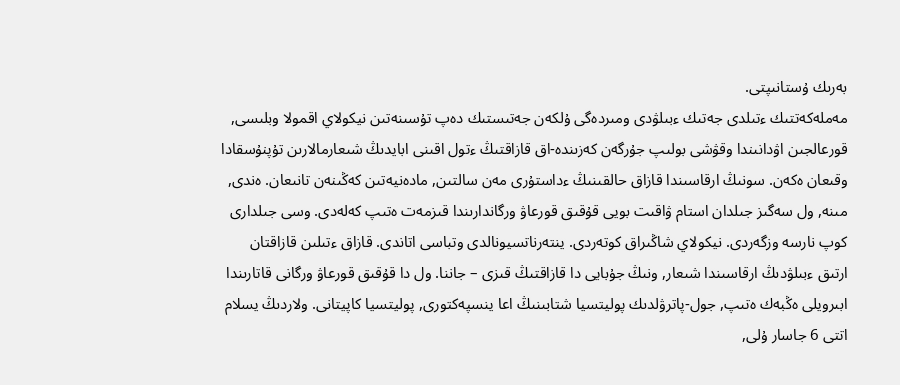بەرىك ۇستانىپتى.
مەملەكەتتىك ءتىلدى جەتىك ءبىلۋدى ومىردەگى ۇلكەن جەتىستىك دەپ تۇسىنەتىن نيكولاي اقمولا وبلىسى, قورعالجىن اۋدانىندا وقۋشى بولىپ جۇرگەن كەزىندە-اق قازاقتىڭ ءتول اقىنى ابايدىڭ شىعارمالارىن تۇپنۇسقادا وقىعان ەكەن. سونىڭ ارقاسىندا قازاق حالقىنىڭ ءداستۇرى مەن سالتىن, مادەنيەتىن كەڭىنەن تانىعان. ەندى, مىنە, ول سەگىز جىلدان استام ۋاقىت بويى قۇقىق قورعاۋ ورگاندارىندا قىزمەت ەتىپ كەلەدى. وسى جىلدارى كوپ نارسە وزگەردى. نيكولاي شاڭىراق كوتەردى. ينتەرناتسيونالدى وتباسى اتاندى. قازاق ءتىلىن قازاقتان ارتىق ءبىلۋدىڭ ارقاسىندا شىعار, ونىڭ جۇبايى دا قازاقتىڭ قىزى – جاننا. ول دا قۇقىق قورعاۋ ورگانى قاتارىندا ابىرويلى ەڭبەك ەتىپ, جول-پاترۋلدىك پوليتسيا شتابىنىڭ اعا ينسپەكتورى, پوليتسيا كاپيتانى. ولاردىڭ يسلام اتتى 6 جاسار ۇلى,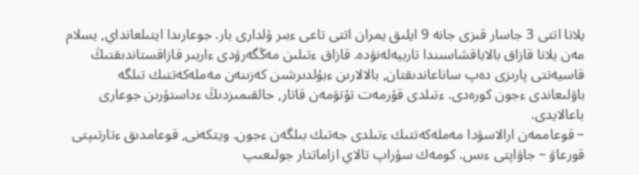يلانا اتتى 3 جاسار قىزى جانە 9 ايلىق يمران اتتى تاعى ءبىر ۇلدارى بار. جوعارىدا ايتىلعانداي, يسلام مەن يلانا قازاق بالاباقشاسىندا تاربيەلەنۋدە. قازاق ءتىلىن مەڭگەرۋدى ءاربىر قازاقستاندىقتىڭ قاسيەتتى پارىزى دەپ ساناعاندىقتان, بالالارىن ءبۇلدىرشىن كەزىنەن مەملەكەتتىك تىلگە باۋلىعاندى ءجون كورەدى. ءتىلدى قۇرمەت تۇتۋمەن قاتار, حالقىمىزدىڭ ءداستۇرىن جوعارى باعالايدى.
– قوعاممەن ارالاسۋدا مەملەكەتتىك ءتىلدى جەتىك بىلگەن ءجون. ويتكەنى, قوعامدىق ءتارتىپتى قورعاۋ – جاۋاپتى ءىس. كومەك سۇراپ تالاي ازاماتتار جولىعىپ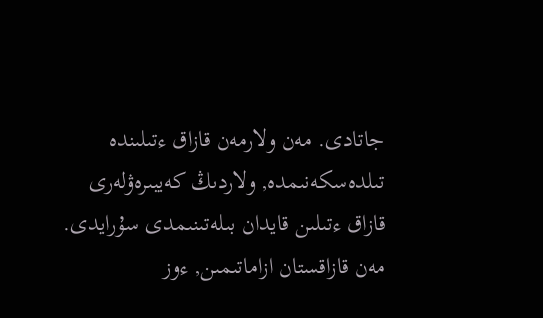جاتادى. مەن ولارمەن قازاق ءتىلىندە تىلدەسكەنىمدە, ولاردىڭ كەيبىرەۋلەرى قازاق ءتىلىن قايدان بىلەتىنىمدى سۇرايدى. مەن قازاقستان ازاماتىمىن, ءوز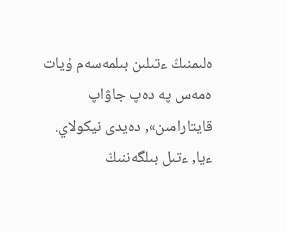ەلىمنىڭ ءتىلىن بىلمەسەم ۇيات ەمەس پە دەپ جاۋاپ قايتارامىن», دەيدى نيكولاي. ءيا, ءتىل بىلگەننىڭ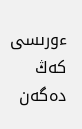ءورىسى كەڭ دەگەن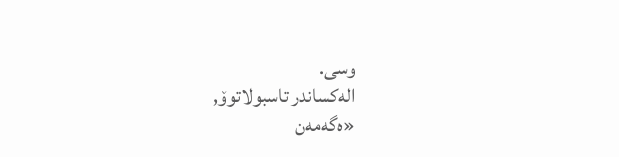وسى.
الەكساندر تاسبولاتوۆ,
«ەگەمەن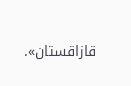قازاقستان».